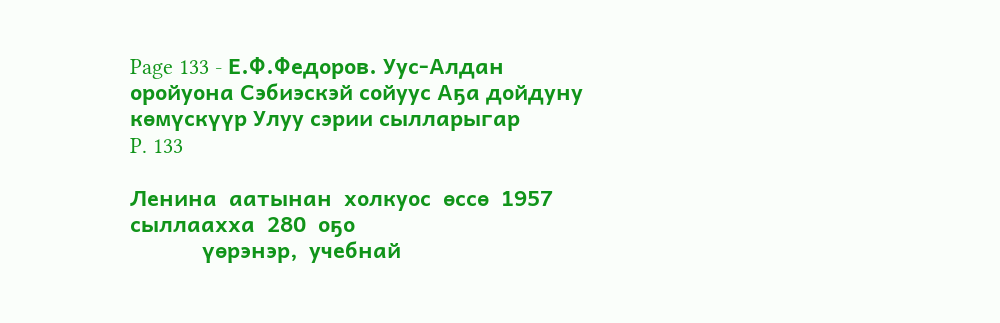Page 133 - Е.Ф.Федоров. Уус-Алдан оройуона Сэбиэскэй сойуус Аҕа дойдуну көмүскүүр Улуу сэрии сылларыгар
P. 133

Ленина  аатынан  холкуос  өссө  1957  сыллаахха  280  оҕо
            үөрэнэр,  учебнай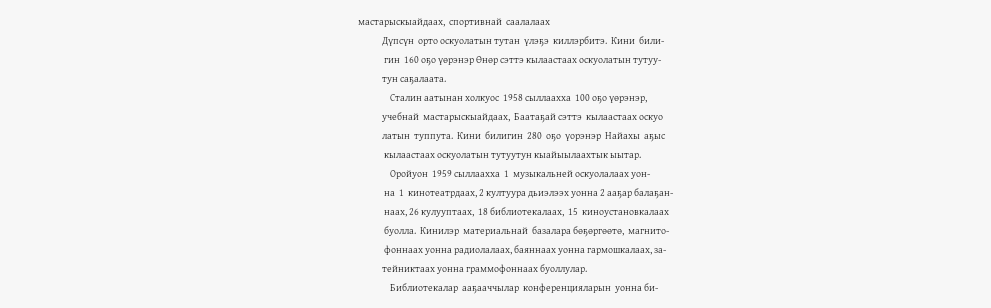мастарыскыайдаах,  спортивнай  саалалаах
            Дүпсүн  орто оскуолатын тутан  үлэҕэ  киллэрбитэ.  Кини  били-
             гин  160 оҕо үөрэнэр Өнөр сэттэ кылаастаах оскуолатын тутуу-
            тун саҕалаата.
                Сталин аатынан холкуос  1958 сыллаахха  100 оҕо үөрэнэр,
            учебнай  мастарыскыайдаах,  Баатаҕай сэттэ  кылаастаах оскуо
            латын  туппута.  Кини  билигин  280  оҕо  үорэнэр  Найахы  аҕыс
             кылаастаах оскуолатын тутуутун кыайыылаахтык ыытар.
                Оройуон  1959 сыллаахха  1  музыкальней оскуолалаах уон-
             на  1  кинотеатрдаах, 2 култуура дьиэлээх уонна 2 ааҕар балаҕан-
             наах, 26 кулууптаах,  18 библиотекалаах,  15  киноустановкалаах
             буолла.  Кинилэр  материальнай  базалара бөҕөргөөтө,  магнито-
             фоннаах уонна радиолалаах, баяннаах уонна гармошкалаах, за-
            тейниктаах уонна граммофоннаах буоллулар.
                Библиотекалар  ааҕааччылар  конференцияларын  уонна би-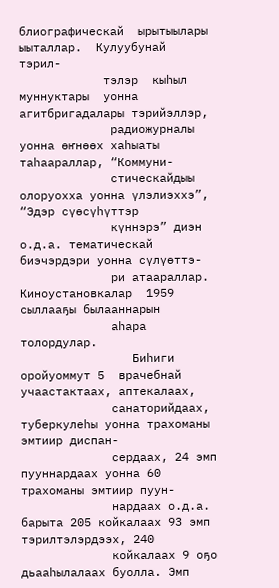блиографическай  ырытыылары  ыыталлар.  Кулуубунай  тэрил-
            тэлэр  кыһыл  муннуктары  уонна агитбригадалары тэрийэллэр,
             радиожурналы уонна өҥнөөх хаһыаты таһаараллар, “Коммуни-
             стическайдыы олоруохха уонна үлэлиэххэ”, “Эдэр сүөсүһүттэр
             күннэрэ” диэн о.д.а. тематическай биэчэрдэри уонна сүлүөттэ-
             ри атаараллар. Киноустановкалар  1959 сыллааҕы былааннарын
             аһара толордулар.
                Биһиги оройуоммут 5  врачебнай учаастактаах, аптекалаах,
             санаторийдаах, туберкулеһы уонна трахоманы эмтиир диспан-
             сердаах, 24 эмп пууннардаах уонна 60 трахоманы эмтиир пуун-
             нардаах о.д.а. барыта 205 койкалаах 93 эмп тэрилтэлэрдээх, 240
             койкалаах 9 оҕо дьааһылалаах буолла. Эмп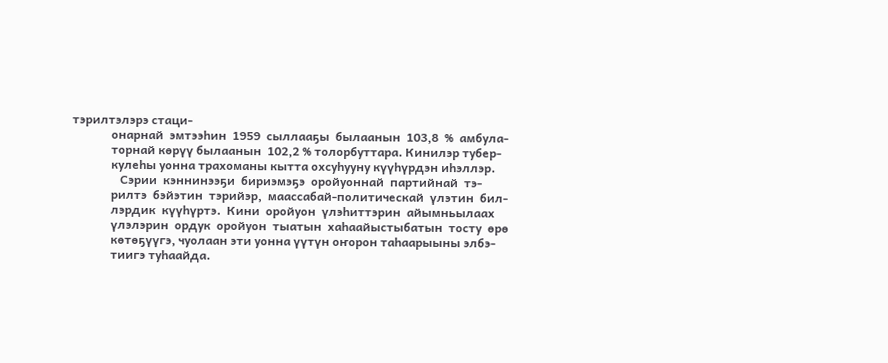тэрилтэлэрэ стаци-
             онарнай  эмтээһин  1959  сыллааҕы  былаанын  103,8  %  амбула-
             торнай көрүү былаанын  102,2 % толорбуттара. Кинилэр тубер-
             кулеһы уонна трахоманы кытта охсуһууну күүһүрдэн иһэллэр.
                Сэрии  кэннинээҕи  бириэмэҕэ  оройуоннай  партийнай  тэ-
             рилтэ  бэйэтин  тэрийэр,  маассабай-политическай  үлэтин  бил-
             лэрдик  күүһүртэ.  Кини  оройуон  үлэһиттэрин  айымньылаах
             үлэлэрин  ордук  оройуон  тыатын  хаһаайыстыбатын  тосту  өрө
             көтөҕүүгэ, чуолаан эти уонна үүтүн оҥорон таһаарыыны элбэ-
             тиигэ туһаайда.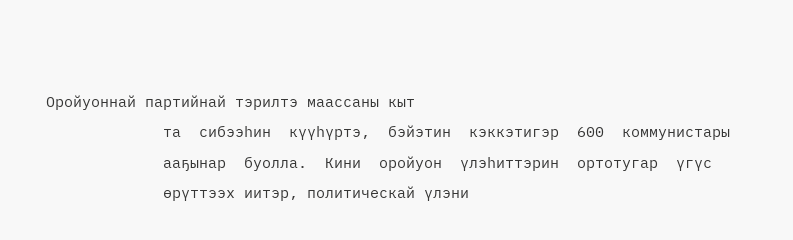Оройуоннай партийнай тэрилтэ маассаны кыт
             та  сибээһин  күүһүртэ,  бэйэтин  кэккэтигэр  600  коммунистары
             ааҕынар  буолла.  Кини  оройуон  үлэһиттэрин  ортотугар  үгүс
             өрүттээх иитэр, политическай үлэни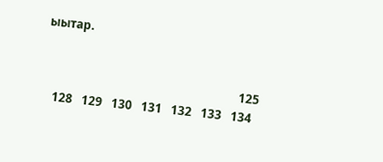ыытар.


                                                                 125
   128   129   130   131   132   133   134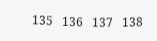135   136   137   138